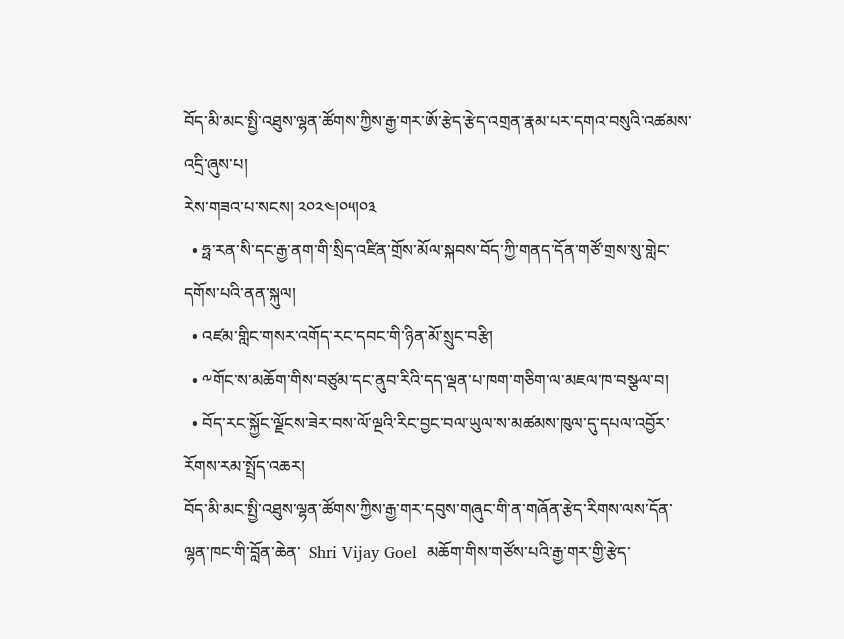བོད་མི་མང་སྤྱི་འཐུས་ལྷན་ཚོགས་ཀྱིས་རྒྱ་གར་ཨོ་རྩེད་རྩེད་འགྲན་རྣམ་པར་དགའ་བསུའི་འཚམས་འདྲི་ཞུས་པ།
རེས་གཟའ་པ་སངས། ༢༠༢༤།༠༥།༠༣
  • ཧྥ་རན་སི་དང་རྒྱ་ནག་གི་སྲིད་འཛིན་གྲོས་མོལ་སྐབས་བོད་ཀྱི་གནད་དོན་གཙོ་གྲས་སུ་གླེང་དགོས་པའི་ནན་སྐུལ།
  • འཛམ་གླིང་གསར་འགོད་རང་དབང་གི་ཉིན་མོ་སྲུང་བརྩི།
  • ༸གོང་ས་མཆོག་གིས་བཙུམ་དང་ནུབ་རིའི་དད་ལྡན་པ་ཁག་གཅིག་ལ་མཇལ་ཁ་བསྩལ་བ།
  • བོད་རང་སྐྱོང་ལྗོངས་ཟེར་བས་ལོ་ལྔའི་རིང་བྱང་བལ་ཡུལ་ས་མཚམས་ཁུལ་དུ་དཔལ་འབྱོར་རོགས་རམ་སྤྲོད་འཆར།
བོད་མི་མང་སྤྱི་འཐུས་ལྷན་ཚོགས་ཀྱིས་རྒྱ་གར་དབུས་གཞུང་གི་ན་གཞོན་རྩེད་རིགས་ལས་དོན་ལྷན་ཁང་གི་བློན་ཆེན་  Shri Vijay Goel  མཆོག་གིས་གཙོས་པའི་རྒྱ་གར་གྱི་རྩེད་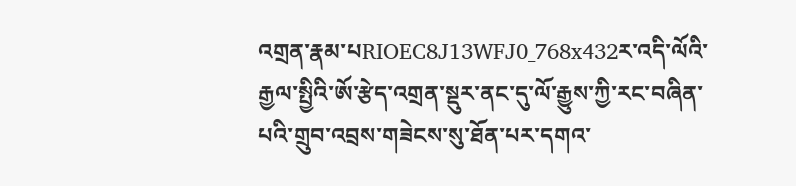འགྲན་རྣམ་པRIOEC8J13WFJ0_768x432ར་འདི་ལོའི་རྒྱལ་སྤྱིའི་ཨོ་རྩེད་འགྲན་སྡུར་ནང་དུ་ལོ་རྒྱུས་ཀྱི་རང་བཞིན་པའི་གྲུབ་འབྲས་གཟེངས་སུ་ཐོན་པར་དགའ་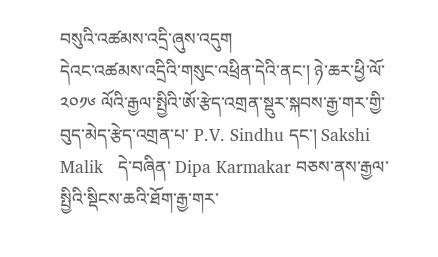བསུའི་འཚམས་འདྲི་ཞུས་འདུག
དེའང་འཚམས་འདྲིའི་གསུང་འཕྲིན་དེའི་ནང་། ཉེ་ཆར་ཕྱི་ལོ་ ༢༠༡༦ ལོའི་རྒྱལ་སྤྱིའི་ཨོ་རྩེད་འགྲན་སྡུར་སྐབས་རྒྱ་གར་གྱི་བུད་མེད་རྩེད་འགྲན་པ་ P.V. Sindhu དང་། Sakshi Malik   དེ་བཞིན་ Dipa Karmakar བཅས་ནས་རྒྱལ་སྤྱིའི་སྡིངས་ཆའི་ཐོག་རྒྱ་གར་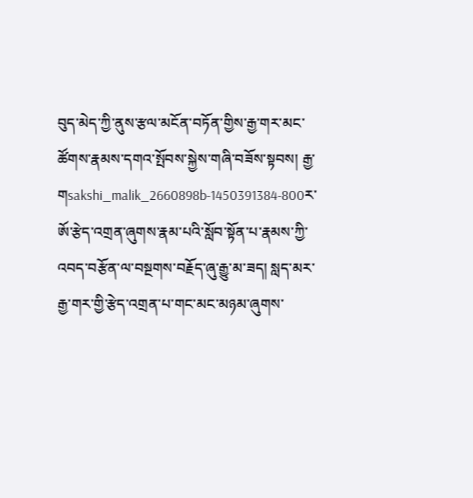བུད་མེད་ཀྱི་ནུས་རྩལ་མངོན་བཏོན་གྱིས་རྒྱ་གར་མང་ཚོགས་རྣམས་དགའ་སྤོབས་སྐྱེས་གཞི་བཟོས་སྟབས། རྒྱ་གsakshi_malik_2660898b-1450391384-800ར་ཨོ་རྩེད་འགྲན་ཞུགས་རྣམ་པའི་སློབ་སྟོན་པ་རྣམས་ཀྱི་འབད་བརྩོན་ལ་བསྔགས་བརྗོད་ཞུ་རྒྱུ་མ་ཟད། སླད་མར་རྒྱ་གར་གྱི་རྩེད་འགྲན་པ་གང་མང་མཉམ་ཞུགས་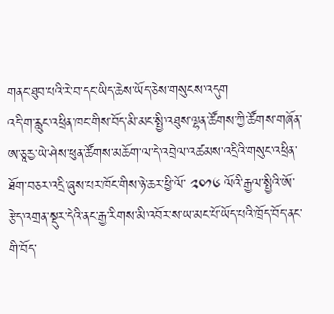གནང་ཐུབ་པའི་རེ་བ་དང་ཡིད་ཆེས་ཡོད་ཅེས་གསུངས་འདུག
འདི་ག་རླུང་འཕྲིན་ཁང་གིས་བོད་མི་མང་སྤྱི་འཐུས་ལྷན་ཚོགས་ཀྱི་ཚོགས་གཞོན་ཨ་ཅཱརྱ་ཡེ་ཤེས་ཕུན་ཚོགས་མཆོག་ལ་དེ་འབྲེལ་འཚམས་འདྲིའི་གསུང་འཕྲིན་ཐོག་བཅར་འདྲི་ཞུས་པར་ཁོང་གིས་ཉེ་ཆར་ཕྱི་ལོ་ ༢༠༡༦ ལོའི་རྒྱལ་སྤྱིའི་ཨོ་རྩེད་འགྲན་སྡུར་དེའི་ནང་རྒྱ་རིགས་མི་འབོར་ས་ཡ་མང་པོ་ཡོད་པའི་ཁྲོད་བོད་ནང་གི་བོད་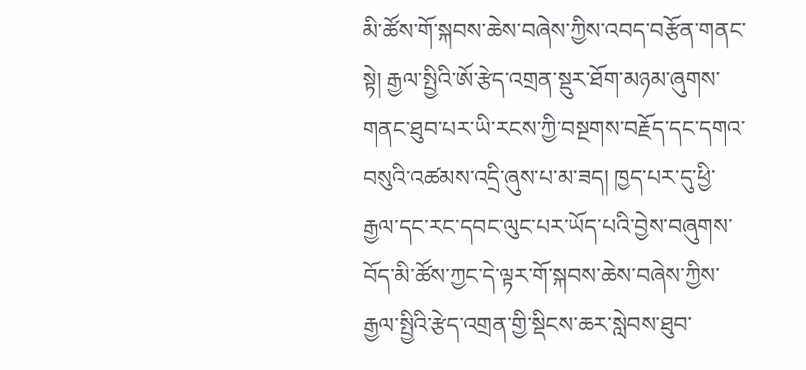མི་ཚོས་གོ་སྐབས་ཆེས་བཞེས་ཀྱིས་འབད་བརྩོན་གནང་སྟེ། རྒྱལ་སྤྱིའི་ཨོ་རྩེད་འགྲན་སྡུར་ཐོག་མཉམ་ཞུགས་གནང་ཐུབ་པར་ཡི་རངས་ཀྱི་བསྔགས་བརྗོད་དང་དགའ་བསུའི་འཚམས་འདྲི་ཞུས་པ་མ་ཟད། ཁྱད་པར་དུ་ཕྱི་རྒྱལ་དང་རང་དབང་ལུང་པར་ཡོད་པའི་བྱེས་བཞུགས་བོད་མི་ཚོས་ཀྱང་དེ་ལྟར་གོ་སྐབས་ཆེས་བཞེས་ཀྱིས་རྒྱལ་སྤྱིའི་རྩེད་འགྲན་གྱི་སྡིངས་ཆར་སླེབས་ཐུབ་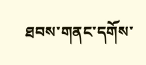ཐབས་གནང་དགོས་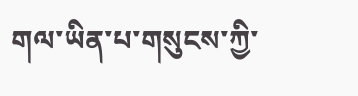གལ་ཡིན་པ་གསུངས་ཀྱི་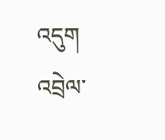འདུག
འབྲེལ་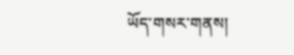ཡོད་གསར་གནས།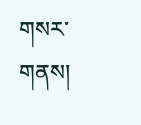གསར་གནས།